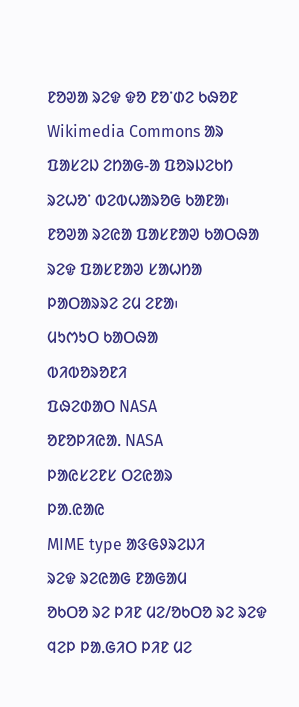ᱱᱚᱣᱟ ᱨᱮᱫ ᱫᱚ ᱱᱚᱸᱰᱮ ᱠᱷᱚᱱ Wikimedia Commons ᱟᱨ ᱯᱟᱥᱮᱡ ᱮᱴᱟᱜ-ᱟ ᱯᱚᱨᱡᱮᱠᱴ ᱨᱮᱦᱚᱸ ᱵᱮᱵᱦᱟᱨᱚᱜ ᱠᱟᱱᱟ᱾ ᱱᱚᱣᱟ ᱨᱮᱭᱟ ᱯᱟᱥᱱᱟᱣ ᱠᱟᱛᱷᱟ ᱨᱮᱫ ᱯᱟᱥᱱᱟᱣ ᱥᱟᱦᱴᱟ ᱞᱟᱛᱟᱨᱨᱮ ᱮᱢ ᱮᱱᱟ᱾
ᱢᱩᱬᱩᱛ ᱠᱟᱛᱷᱟ
ᱵᱤᱵᱚᱨᱚᱱᱤ
ᱯᱷᱮᱰᱟᱛ NASA
ᱚᱱᱚᱞᱤᱭᱟᱹ NASA
ᱞᱟᱭᱥᱮᱱᱥ ᱛᱮᱭᱟᱨ
ᱞᱟ.ᱭᱟᱭ
MIME type ᱟᱝᱜᱽᱨᱮᱡᱤ
ᱨᱮᱫ ᱨᱮᱭᱟᱜ ᱱᱟᱜᱟᱢ
ᱚᱠᱛᱚ ᱨᱮ ᱞᱤᱱ ᱢᱮ/ᱚᱠᱛᱚ ᱨᱮ ᱨᱮᱫ ᱧᱮᱞ ᱞᱟᱹᱜᱤᱛ ᱞᱤᱱ ᱢᱮ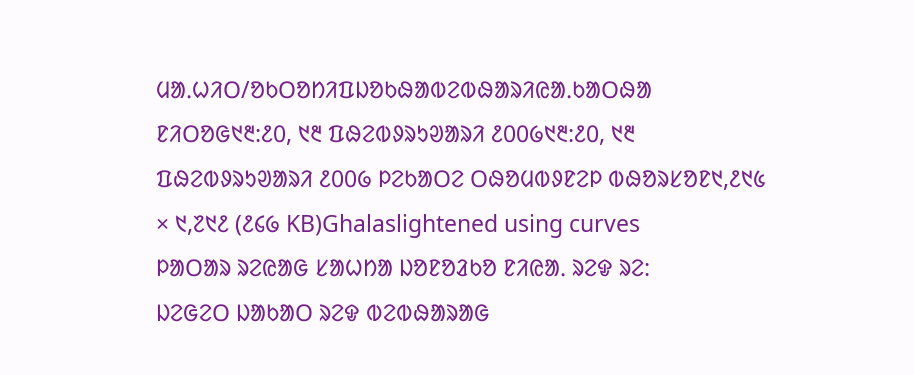ᱢᱟᱹᱦᱤᱛ/ᱚᱠᱛᱚᱴᱤᱯᱡᱚᱠᱷᱟᱵᱮᱵᱷᱟᱨᱤᱭᱟᱹᱠᱟᱛᱷᱟ
ᱱᱤᱛᱚᱜ᱑᱓:᱒᱐, ᱑᱓ ᱯᱷᱮᱵᱽᱨᱩᱣᱟᱨᱤ ᱒᱐᱐᱙᱑᱓:᱒᱐, ᱑᱓ ᱯᱷᱮᱵᱽᱨᱩᱣᱟᱨᱤ ᱒᱐᱐᱙ ᱞᱮᱠᱟᱛᱮ ᱛᱷᱚᱢᱵᱽᱱᱮᱞ ᱵᱷᱚᱨᱥᱚᱱ᱑,᱒᱑᱕ × ᱑,᱗᱑᱒ (᱒᱔᱙ KB)Ghalaslightened using curves
ᱞᱟᱛᱟᱨ ᱨᱮᱭᱟᱜ ᱥᱟᱦᱴᱟ ᱡᱚᱱᱚᱲᱠᱚ ᱱᱤᱭᱟᱹ ᱨᱮᱫ ᱨᱮ:
ᱡᱮᱜᱮᱛ ᱡᱟᱠᱟᱛ ᱨᱮᱫ ᱵᱮᱵᱷᱟᱨᱟᱜ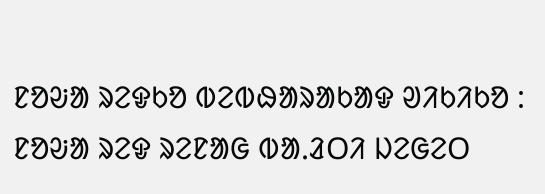ᱱᱚᱶᱟ ᱨᱮᱫᱠᱚ ᱵᱮᱵᱷᱟᱨᱟᱠᱟᱫ ᱣᱤᱠᱤᱠᱚ :
ᱱᱚᱶᱟ ᱨᱮᱫ ᱨᱮᱱᱟᱜ ᱵᱟᱹᱲᱛᱤ ᱡᱮᱜᱮᱛ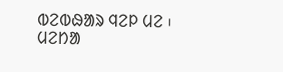ᱵᱮᱵᱷᱟᱨ ᱧᱮᱞ ᱢᱮ ᱾
ᱢᱮᱴᱟ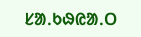ᱥᱟᱹᱠᱷᱭᱟᱹᱛ